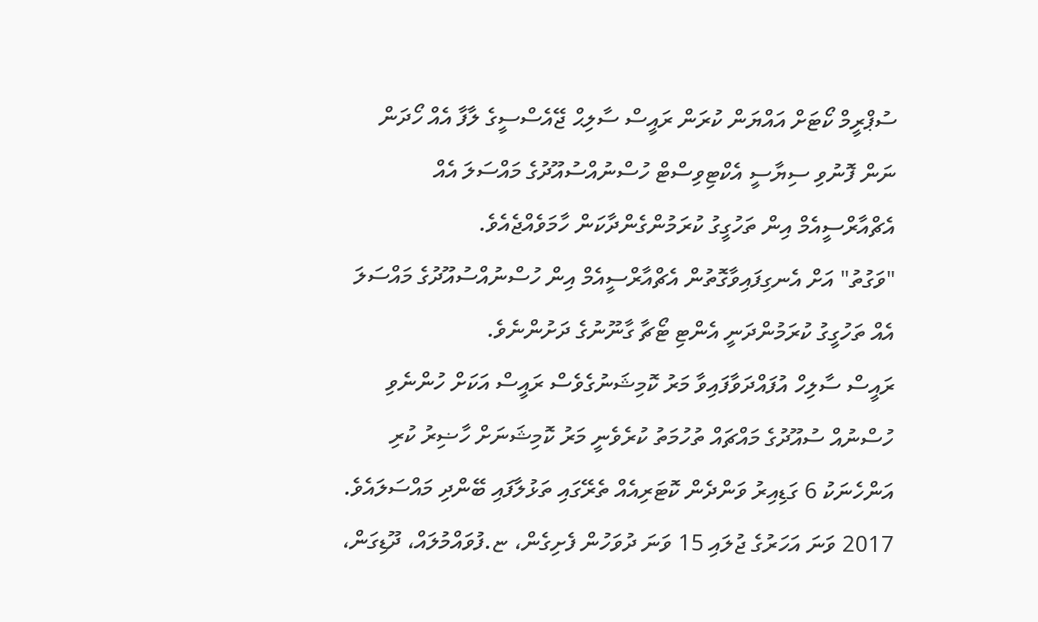ސުޕްރީމް ކޯޓަށް އައްޔަން ކުރަން ރައީސް ސާލިޙް ޖޭއެސްސީގެ ލާފާ އެއް ހޯދަން ނަން ފޮނުވި ސިޔާސީ އެކްޓިވިސްޓް ހުސްނުއްސުއޫދުގެ މައްސަލަ އެއް އެޗްއާރްސީއެމް އިން ތަހުގީގު ކުރަމުންގެންދާކަން ހާމަވެއްޖެއެވެ.
"ވަގުތު" އަށް އެނގިފައިވާގޮތުން އެޗްއާރްސީއެމް އިން ހުސްނުއްސުއޫދުގެ މައްސަލަ އެއް ތަހުގީގު ކުރަމުންދަނީ އެންޓި ޓޯޗާ ގާނޫނުގެ ދަށުންނެވެ.
ރައީސް ސާލިހް އުފައްދަވާފައިވާ މަރު ކޮމިޝަނުގެވެސް ރައީސް އަކަށް ހުންނެވި ހުސްނުއް ސުއޫދުގެ މައްޗައް ތުހުމަތު ކުރެވެނީ މަރު ކޮމިޝަނަށް ހާޟިރު ކުރި އަންހެނަކު 6 ގަޑިއިރު ވަންދެން ކޮޓަރިއެއް ތެރޭގައި ތަޅުލާފައި ބޭންދި މައްސަލައެވެ.
2017 ވަނަ އަހަރުގެ ޖުލައި 15 ވަނަ ދުވަހުން ފެށިގެން، ޏ.ފުވައްމުލައް، ދޫޑިގަން،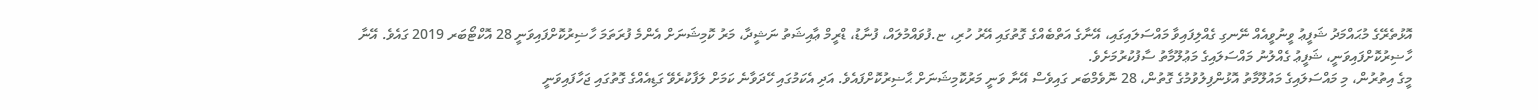އޮޅުތެރޭގެ މުޙައްމަދު ޝަފީޢު ވީނުވީއެއް ނޭނގި ގެއްލިފައިވާ މައްސަލައިގައި، އޭނާގެ އަތްބެއްގެ ގޮތުގައި އޭރު ހުރި، ޏ.ފުވައްމުލައް، ފުނާޑު، ޑްރީމް ޢާއިޝަތު ނަޝީދާ، މަރު ކޮމިޝަނަށް އެންމެ ފުރަތަމަ ހާޟިރުކޮށްފައިވަނީ 28 އޮކްޓޯބަރ 2019 ގައެވެ. އޭނާ ހާޟިރުކޮށްފައިވަނީ، ޝަފީޢު ގެއްލުނު މައްސަލައިގެ މަޢުލޫމާތު ސާފުކުރުމަށެވެ.
މީގެ އިތުރުން، މި މައްސަލައިގެ މައުލޫމާތު އޮޅުންފިލުވުމުގެ ގޮތުން، 28 ނޮވެމްބަރ ގައިވެސް އޭނާ ވަނީ މަރުކޮމިޝަނަށް ޙާޟިރުކޮށްފައެވެ. އަދި އެކަމުގައި ހޭދަވާނެ ކަމަށް ލަފާކުރެވޭ ގަޑިއެއްގެ ގޮތުގައި ޖަހާފައިވަނީ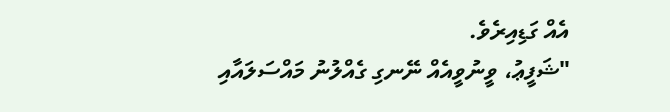އެއް ގަޑިއިރެވެ.
"ޝަފީޢު، ވީނުވީއެއް ނޭނގި ގެއްލުނު މައްސަލައާއި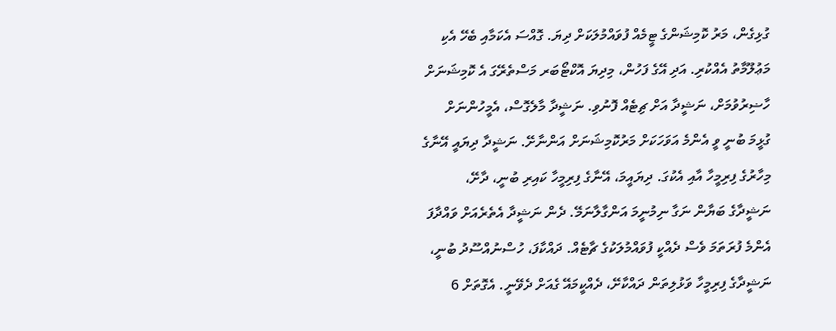ގުޅިގެން، މަރު ކޮމިޝަންގެ ޓީމެއް ފުވައްމުލަކަށް ދިޔަ. ގޮއްސަ އެކަމާއި ބެހޭ އެކި މަޢުލޫމާތު އެއްކުރި. އަދި އޭގެ ފަހުން، މިދިޔަ އޮކްޓޯބަރ މަސްތެރޭގަ އެ ކޮމިޝަނަށް ހާޟިރުވުމަށް، ނަޝީދާ އަށް ޗިޓެއް ފޮނުވި. ނަޝީދާ މާލެގޮސް، އެމީހުންނަށް ގުޅީމަ ބުނީ ވީ އެންމެ އަވަހަކަށް މަރުކޮމިޝަނަށް އަންނާށޭ. ނަޝީދާ ދިޔައީ އޭނާގެ މިހާރުގެ ފިރިމީހާ އާއި އެކުގަ. ދިޔައީމަ، އޭނާގެ ފިރިމީހާ ކައިރި ބުނީ، ދާށޭ، ނަޝީދާގެ ބަޔާން ނަގާ ނިމުނީމަ އަންގާލާނަމޭ. ދެން ނަޝީދާ އެތެރެއަށް ވައްދާފަ އެންމެ ފުރަތަމަ ވެސް ދެއްކީ ފުވައްމުލަކުގެ ޗާޓެއް. ދައްކާފަ، ހުސްނުއްސޫދު ބުނީ، ނަޝީދާގެ ފިރިމީހާ ވަޅުލިތަން ދައްކާށޭ، ދެއްކީމައޭ ގެއަށް ދެވޭނީ. އެގޮތަށް 6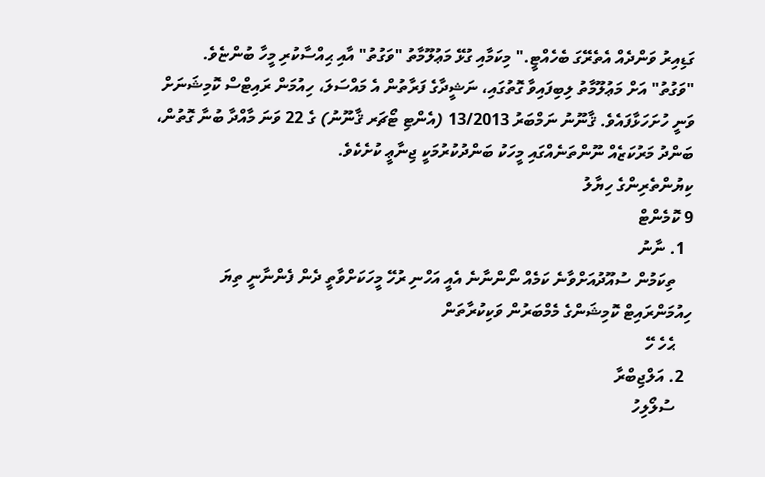ގަޑިއިރު ވަންދެއް އެތެރޭގަ ބެހެއްޓީ." މިކަމާއި ގުޅޭ މަޢުލޫމާތު "ވަގުތު" އާއި ޙިއްސާކުރި މީހާ ބުންޏެވެ.
"ވަގުތު" އަށް މަޢުލޫމާތު ލިބިފައިވާ ގޮތުގައި، ނަޝީދާގެ ފަރާތުން އެ މައްސަލަ، ހިއުމަން ރައިޓްސް ކޮމިޝަނަށް ވަނީ ހުށަހަޅާފައެވެ. ޤާނޫނު ނަމްބަރު 13/2013 (އެންޓި ޓޯޗަރ ޤާނޫނު) ގެ 22 ވަނަ މާއްދާ ބުނާ ގޮތުން، ބަންދު މަރުކަޒެއް ނޫންތަނެއްގައި މީހަކު ބަންދުކުރުމަކީ ޖިނާޢީ ކުށެކެވެ.
ކިޔުންތެރިންގެ ހިޔާލު
9 ކޮމެންޓް
  1. ނާނު
    ތިކަމުން ސުއޫދުއަށްވާނެ ކަމެއް ނޯންނާނެ އެއީ އަހްނި ރުހޭ މީހަކަށްވާތީ ދެން ފެންނާނީ ތިޔަ ހިއުމަންރައިޓް ކޮމިޝަންގެ މެމްބަރުން ވަކިކުރާތަން
    ޙެހެ ހޭ
  2. އަލްޖިބްރާ
    ސުލޯލިހު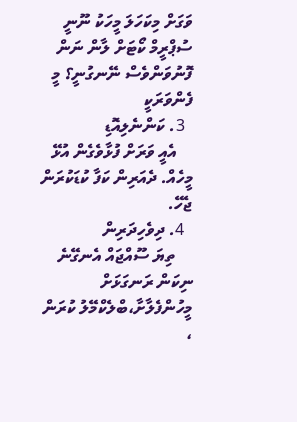ވަގަށް މިކަހަލަ މީހަކު ނޫނީ ސުޕްރީމް ކޯޓަށް ލާން ނަން ފޮނުވަންވެސް ނޭނގުނީ؟ މީ ފެންވަރަކީ
  3. ކަންނެލިއޮޑި
    އެއީ ވަރަށް ފުޅާވެގެން އުޅޭ މީހެއް. ދެއަރިން ކަފާ ކުޑަކުރަން ޖެހޭ.
  4. ދިވެހިދަރިން
    ތިޔަ ސޫއްޖައް އެނގޭނެ ނިކަން ރަނގަޅަށް މީހުންފެލާށާ،ބްލެކްމޭލު ކުރަން ،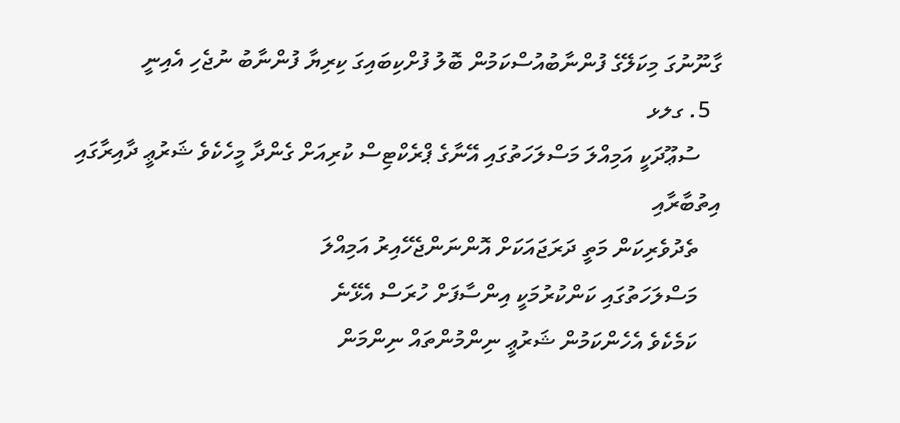ގާނޫނުގަ މިކަލޭގެ ފުންނާބުއުސްކަމުން ބޮލު ފުށްކިބައިގަ ކިރިޔާ ފުންނާބު ނުޖެހި އެއިނީ
  5. ގލޅ
    ސުޢޫދަކީ އަމިއްލަ މަސްލަހަތުގައި އޭނާގެ ޕްރެކްޓިސް ކުރިއަށް ގެންދާ މީހެކެވެ ޝަރުޢީ ދާއިރާގައި އިތުބާރާއި
    ތެދުވެރިކަން މަތީ ދަރަޖައަކަށް އޮންނަންޖެހޭއިރު އަމިއްލަ
    މަސްލަހަތުގައި ކަންކުރުމަކީ އިންސާފަށް ހުރަސް އެޅޭނެ
    ކަމެކެވެ އެހެންކަމުން ޝަރުޢީ ނިންމުންތައް ނިންމަން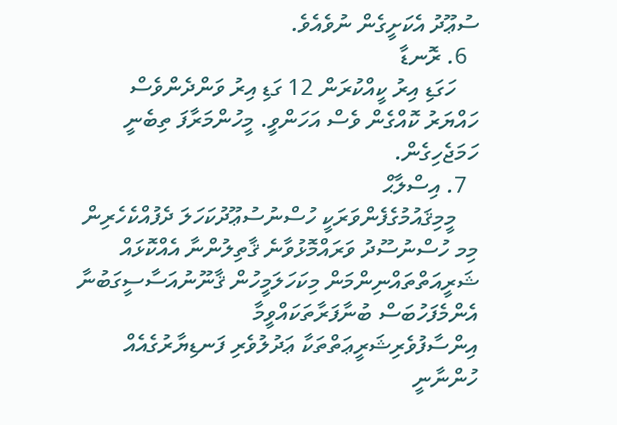ސުޢޫދު އެކަށީގެން ނުވެއެވެ.
  6. ރޮނޑާ
    ހަގަޑި އިރު ކީއްކުރަން 12 ގަޑި އިރު ވަންދެންވެސް ހައްޔަރު ކޮއްގެން ވެސް އަހަންވީ. މީހުންމަރާފަ ތިބެނީ ހަމަޖެހިގެން.
  7. އިސްލާޙް
    މީމިޤައުމުގެފެންވަރަކީ ހުސްނުސުޢޫދުކަހަލަ ދެފުއްކެހެރިން މިމ ހުސްނުސޫދު ވަރައްމޮޅުވާނެ ޤާތިލުންނާ އެއްކޮޅައް ޝަރީއަތްތައްނިންމަން މިކަހަލަމީހުން ޤާނޫނުއަސާސީގަބުނާ އެންމެފަހުބަސް ބުނާފަރާތަކައްވީމާ އިންސާފުވެރިޝަރީޢަތްތަކާ ޢަދުލުވެރި ފަނޑިޔާރުގެއެއް ހުންނާނީ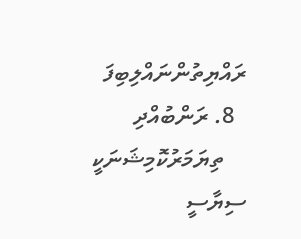ރައްޔިތުންނައްލިބިފަ
  8. ރަންބުއްދި
    ތިޔަމަރުކޮމިޝަނަކީ ސިޔާސީ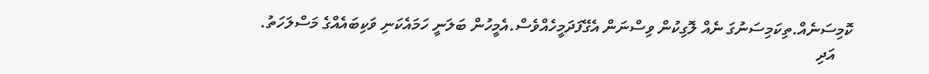ކޮމިސަނެއް.ތިކަމިސަނުގަ ނެއް ލޮގިކުން ވިސްނަން އެގޭފަދަމީހެއްވެސް.އެމީހުން ބަލަނީ ހަމައެކަނި ވަކިބައެއްގެ މަސްލަހަތު.
    އަދި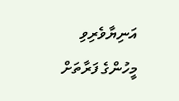އަނިޔާވެރިވި މީހުންގެ ފަރާތަށް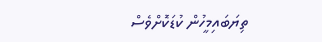ތިޔަބައިމީހުން ކުޑަކޮށްވެސް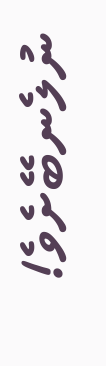ނުލެނބޭށެވެ!